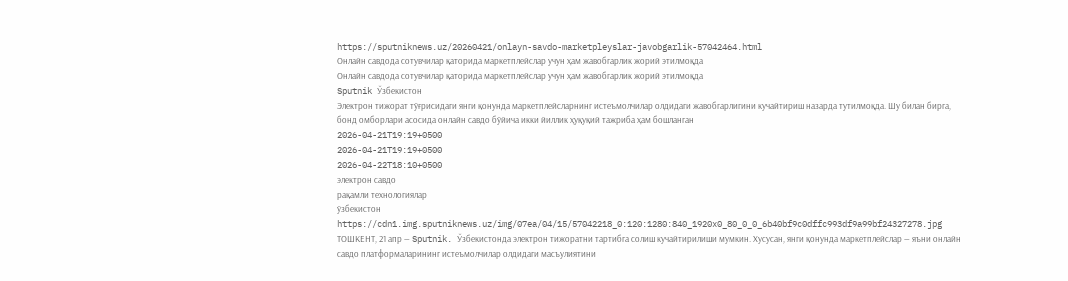https://sputniknews.uz/20260421/onlayn-savdo-marketpleyslar-javobgarlik-57042464.html
Онлайн савдода сотувчилар қаторида маркетплейслар учун ҳам жавобгарлик жорий этилмоқда
Онлайн савдода сотувчилар қаторида маркетплейслар учун ҳам жавобгарлик жорий этилмоқда
Sputnik Ўзбекистон
Электрон тижорат тўғрисидаги янги қонунда маркетплейсларнинг истеъмолчилар олдидаги жавобгарлигини кучайтириш назарда тутилмоқда. Шу билан бирга, бонд омборлари асосида онлайн савдо бўйича икки йиллик ҳуқуқий тажриба ҳам бошланган
2026-04-21T19:19+0500
2026-04-21T19:19+0500
2026-04-22T18:10+0500
электрон савдо
рақамли технологиялар
ўзбекистон
https://cdn1.img.sputniknews.uz/img/07ea/04/15/57042218_0:120:1280:840_1920x0_80_0_0_6b40bf9c0dffc993df9a99bf24327278.jpg
ТОШКЕНТ, 21 апр — Sputnik. Ўзбекистонда электрон тижоратни тартибга солиш кучайтирилиши мумкин. Хусусан, янги қонунда маркетплейслар — яъни онлайн савдо платформаларининг истеъмолчилар олдидаги масъулиятини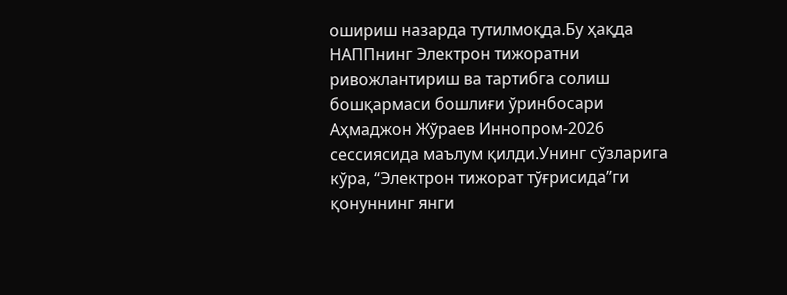ошириш назарда тутилмоқда.Бу ҳақда НАППнинг Электрон тижоратни ривожлантириш ва тартибга солиш бошқармаси бошлиғи ўринбосари Аҳмаджон Жўраев Иннопром-2026 сессиясида маълум қилди.Унинг сўзларига кўра, “Электрон тижорат тўғрисида”ги қонуннинг янги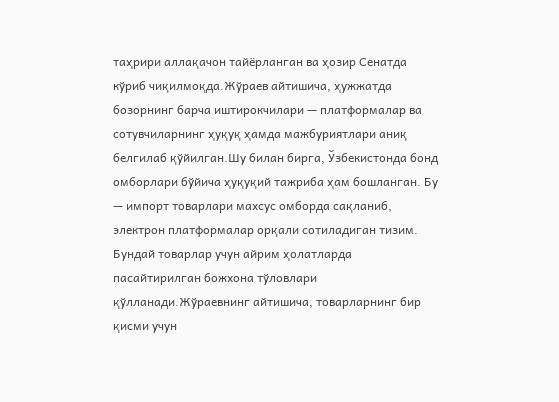таҳрири аллақачон тайёрланган ва ҳозир Сенатда кўриб чиқилмоқда.Жўраев айтишича, ҳужжатда бозорнинг барча иштирокчилари — платформалар ва сотувчиларнинг ҳуқуқ ҳамда мажбуриятлари аниқ белгилаб қўйилган.Шу билан бирга, Ўзбекистонда бонд омборлари бўйича ҳуқуқий тажриба ҳам бошланган. Бу — импорт товарлари махсус омборда сақланиб, электрон платформалар орқали сотиладиган тизим. Бундай товарлар учун айрим ҳолатларда пасайтирилган божхона тўловлари қўлланади.Жўраевнинг айтишича, товарларнинг бир қисми учун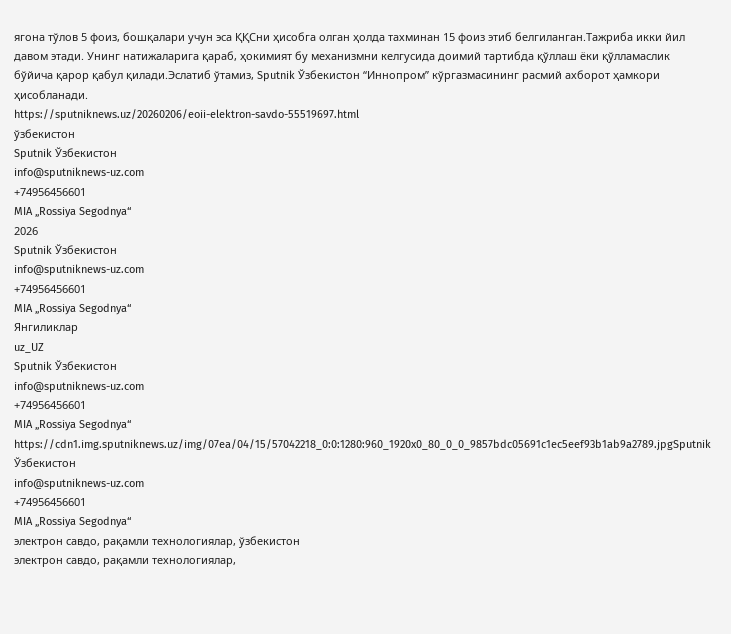ягона тўлов 5 фоиз, бошқалари учун эса ҚҚСни ҳисобга олган ҳолда тахминан 15 фоиз этиб белгиланган.Тажриба икки йил давом этади. Унинг натижаларига қараб, ҳокимият бу механизмни келгусида доимий тартибда қўллаш ёки қўлламаслик бўйича қарор қабул қилади.Эслатиб ўтамиз, Sputnik Ўзбекистон “Иннопром” кўргазмасининг расмий ахборот ҳамкори ҳисобланади.
https://sputniknews.uz/20260206/eoii-elektron-savdo-55519697.html
ўзбекистон
Sputnik Ўзбекистон
info@sputniknews-uz.com
+74956456601
MIA „Rossiya Segodnya“
2026
Sputnik Ўзбекистон
info@sputniknews-uz.com
+74956456601
MIA „Rossiya Segodnya“
Янгиликлар
uz_UZ
Sputnik Ўзбекистон
info@sputniknews-uz.com
+74956456601
MIA „Rossiya Segodnya“
https://cdn1.img.sputniknews.uz/img/07ea/04/15/57042218_0:0:1280:960_1920x0_80_0_0_9857bdc05691c1ec5eef93b1ab9a2789.jpgSputnik Ўзбекистон
info@sputniknews-uz.com
+74956456601
MIA „Rossiya Segodnya“
электрон савдо, рақамли технологиялар, ўзбекистон
электрон савдо, рақамли технологиялар,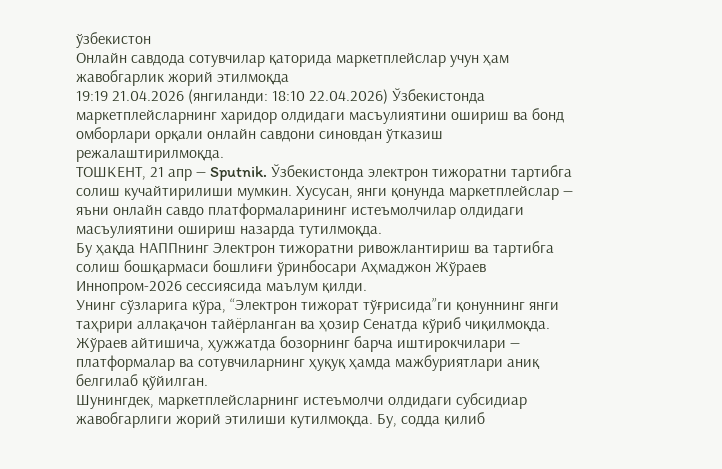ўзбекистон
Онлайн савдода сотувчилар қаторида маркетплейслар учун ҳам жавобгарлик жорий этилмоқда
19:19 21.04.2026 (янгиланди: 18:10 22.04.2026) Ўзбекистонда маркетплейсларнинг харидор олдидаги масъулиятини ошириш ва бонд омборлари орқали онлайн савдони синовдан ўтказиш режалаштирилмоқда.
ТОШКЕНТ, 21 апр — Sputnik. Ўзбекистонда электрон тижоратни тартибга солиш кучайтирилиши мумкин. Хусусан, янги қонунда маркетплейслар — яъни онлайн савдо платформаларининг истеъмолчилар олдидаги масъулиятини ошириш назарда тутилмоқда.
Бу ҳақда НАППнинг Электрон тижоратни ривожлантириш ва тартибга солиш бошқармаси бошлиғи ўринбосари Аҳмаджон Жўраев Иннопром-2026 сессиясида маълум қилди.
Унинг сўзларига кўра, “Электрон тижорат тўғрисида”ги қонуннинг янги таҳрири аллақачон тайёрланган ва ҳозир Сенатда кўриб чиқилмоқда.
Жўраев айтишича, ҳужжатда бозорнинг барча иштирокчилари — платформалар ва сотувчиларнинг ҳуқуқ ҳамда мажбуриятлари аниқ белгилаб қўйилган.
Шунингдек, маркетплейсларнинг истеъмолчи олдидаги субсидиар жавобгарлиги жорий этилиши кутилмоқда. Бу, содда қилиб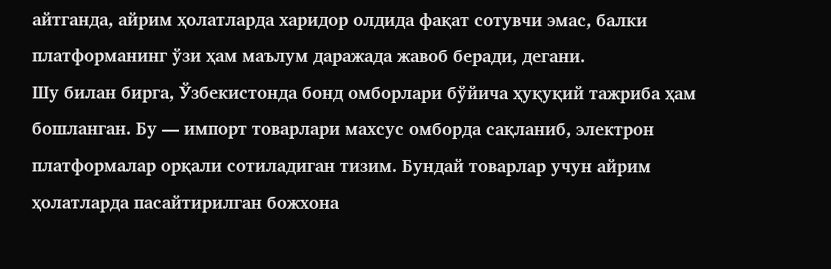айтганда, айрим ҳолатларда харидор олдида фақат сотувчи эмас, балки платформанинг ўзи ҳам маълум даражада жавоб беради, дегани.
Шу билан бирга, Ўзбекистонда бонд омборлари бўйича ҳуқуқий тажриба ҳам бошланган. Бу — импорт товарлари махсус омборда сақланиб, электрон платформалар орқали сотиладиган тизим. Бундай товарлар учун айрим ҳолатларда пасайтирилган божхона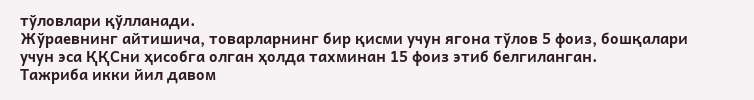тўловлари қўлланади.
Жўраевнинг айтишича, товарларнинг бир қисми учун ягона тўлов 5 фоиз, бошқалари учун эса ҚҚСни ҳисобга олган ҳолда тахминан 15 фоиз этиб белгиланган.
Тажриба икки йил давом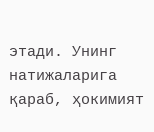этади. Унинг натижаларига қараб, ҳокимият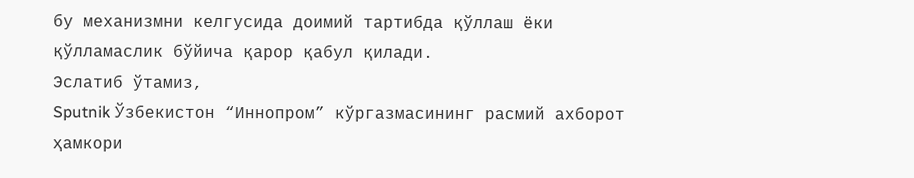бу механизмни келгусида доимий тартибда қўллаш ёки қўлламаслик бўйича қарор қабул қилади.
Эслатиб ўтамиз,
Sputnik Ўзбекистон “Иннопром” кўргазмасининг расмий ахборот ҳамкори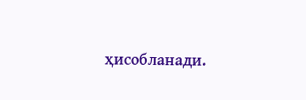ҳисобланади.